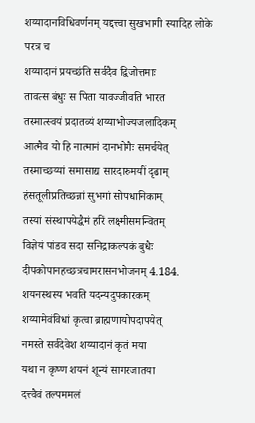शय्यादानविधिवर्णनम् यद्दत्त्वा सुखभागी स्यादिह लोके परत्र च
शय्यादानं प्रयच्छंति सर्वदैव द्विजोत्तमाः
तावत्स बंधुः स पिता यावज्जीवति भारत
तस्मात्स्वयं प्रदातव्यं शय्याभोज्यजलादिकम्
आत्मैव यो हि नात्मानं दानभोगैः समर्चयेत्
तस्माच्छय्यां समासाद्य सारदारुमयीं दृढाम्
हंसतूलीप्रतिच्छन्नां सुभगां सोपधानिकाम्
तस्यां संस्थापयेद्धैमं हरिं लक्ष्मीसमन्वितम्
विज्ञेयं पांडव सदा सनिद्राकल्पकं बुधैः
दीपकोपानहच्छत्रचामरासनभोजनम् 4.184.
शयनस्थस्य भवति यदन्यदुपकारकम्
शय्यामेवंविधां कृत्वा ब्राह्मणायोपदापयेत्
नमस्ते सर्वदेवेश शय्यादानं कृतं मया
यथा न कृष्ण शयनं शून्यं सागरजातया
दत्त्वैवं तल्पममलं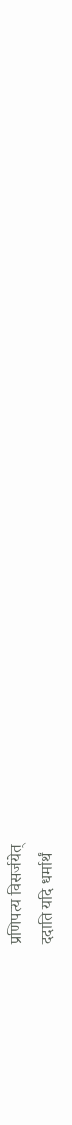प्रणिपत्य विसर्जयेत्
ददाति यदि धर्मार्थं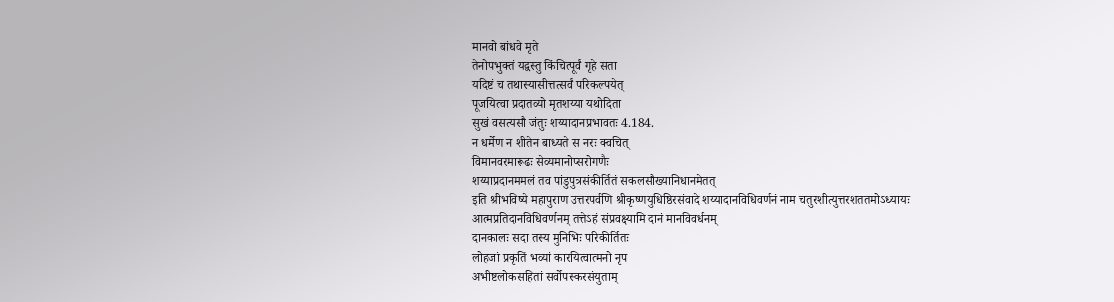मानवो बांधवे मृते
तेनोपभुक्तं यद्वस्तु किंचित्पूर्वं गृहे सता
यदिष्टं च तथास्यासीत्तत्सर्वं परिकल्पयेत्
पूजयित्वा प्रदातव्यो मृतशय्या यथोदिता
सुखं वसत्यसौ जंतुः शय्यादानप्रभावतः 4.184.
न धर्मेण न शीतेन बाध्यते स नरः क्वचित्
विमानवरमारूढः सेव्यमानोप्सरोगणैः
शय्याप्रदानममलं तव पांडुपुत्रसंकीर्तितं सकलसौख्यानिधानमेतत्
इति श्रीभविष्ये महापुराण उत्तरपर्वणि श्रीकृष्णयुधिष्ठिरसंवादे शय्यादानविधिवर्णनं नाम चतुरशीत्युत्तरशततमोऽध्यायः
आत्मप्रतिदानविधिवर्णनम् तत्तेऽहं संप्रवक्ष्यामि दानं मानविवर्धनम्
दानकालः सदा तस्य मुनिभिः परिकीर्तितः
लोहजां प्रकृतिं भव्यां कारयित्वात्मनो नृप
अभीष्टलोकसहितां सर्वोपस्करसंयुताम्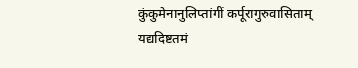कुंकुमेनानुलिप्तांगीं कर्पूरागुरुवासिताम्
यद्यदिष्टतमं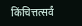किंचित्तत्सर्वं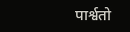पार्श्वतो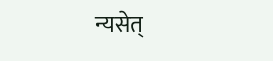न्यसेत्